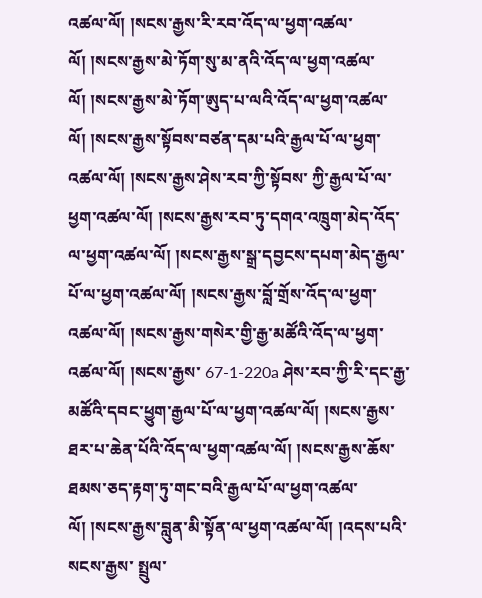འཚལ་ལོ། །སངས་རྒྱས་རི་རབ་འོད་ལ་ཕྱག་འཚལ་ལོ། །སངས་རྒྱས་མེ་ཏོག་སུ་མ་ནའི་འོད་ལ་ཕྱག་འཚལ་ལོ། །སངས་རྒྱས་མེ་ཏོག་ཨུད་པ་ལའི་འོད་ལ་ཕྱག་འཚལ་ལོ། །སངས་རྒྱས་སྟོབས་བཙན་དམ་པའི་རྒྱལ་པོ་ལ་ཕྱག་འཚལ་ལོ། །སངས་རྒྱས་ཤེས་རབ་ཀྱི་སྟོབས་ ཀྱི་རྒྱལ་པོ་ལ་ཕྱག་འཚལ་ལོ། །སངས་རྒྱས་རབ་ཏུ་དགའ་འཁྲུག་མེད་འོད་ལ་ཕྱག་འཚལ་ལོ། །སངས་རྒྱས་སྒྲ་དབྱངས་དཔག་མེད་རྒྱལ་པོ་ལ་ཕྱག་འཚལ་ལོ། །སངས་རྒྱས་བློ་གྲོས་འོད་ལ་ཕྱག་འཚལ་ལོ། །སངས་རྒྱས་གསེར་གྱི་རྒྱ་མཚོའི་འོད་ལ་ཕྱག་འཚལ་ལོ། །སངས་རྒྱས་ 67-1-220a ཤེས་རབ་ཀྱི་རི་དང་རྒྱ་མཚོའི་དབང་ཕྱུག་རྒྱལ་པོ་ལ་ཕྱག་འཚལ་ལོ། །སངས་རྒྱས་ཐར་པ་ཆེན་པོའི་འོད་ལ་ཕྱག་འཚལ་ལོ། །སངས་རྒྱས་ཆོས་ཐམས་ཅད་རྟག་ཏུ་གང་བའི་རྒྱལ་པོ་ལ་ཕྱག་འཚལ་ལོ། །སངས་རྒྱས་བླུན་མི་སྟོན་ལ་ཕྱག་འཚལ་ལོ། །འདས་པའི་སངས་རྒྱས་ སྤྲུལ་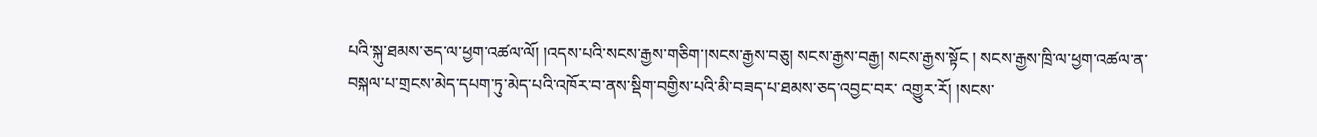པའི་སྐུ་ཐམས་ཅད་ལ་ཕྱག་འཚལ་ལོ། །འདས་པའི་སངས་རྒྱས་གཅིག་།སངས་རྒྱས་བཅུ། སངས་རྒྱས་བརྒྱ། སངས་རྒྱས་སྟོང ། སངས་རྒྱས་ཁྲི་ལ་ཕྱག་འཚལ་ན་བསྐལ་པ་གྲངས་མེད་དཔག་ཏུ་མེད་པའི་འཁོར་བ་ནས་སྡིག་བགྱིས་པའི་མི་བཟད་པ་ཐམས་ཅད་འབྱང་བར་ འགྱུར་རོ། །སངས་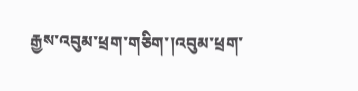རྒྱས་འབུམ་ཕྲག་གཅིག་།འབུམ་ཕྲག་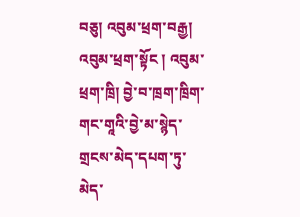བཅུ། འབུམ་ཕྲག་བརྒྱ། འབུམ་ཕྲག་སྟོང ། འབུམ་ཕྲག་ཁྲི། བྱེ་བ་ཁྲག་ཁྲིག་གང་གཱའི་བྱེ་མ་སྙེད་གྲངས་མེད་དཔག་ཏུ་མེད་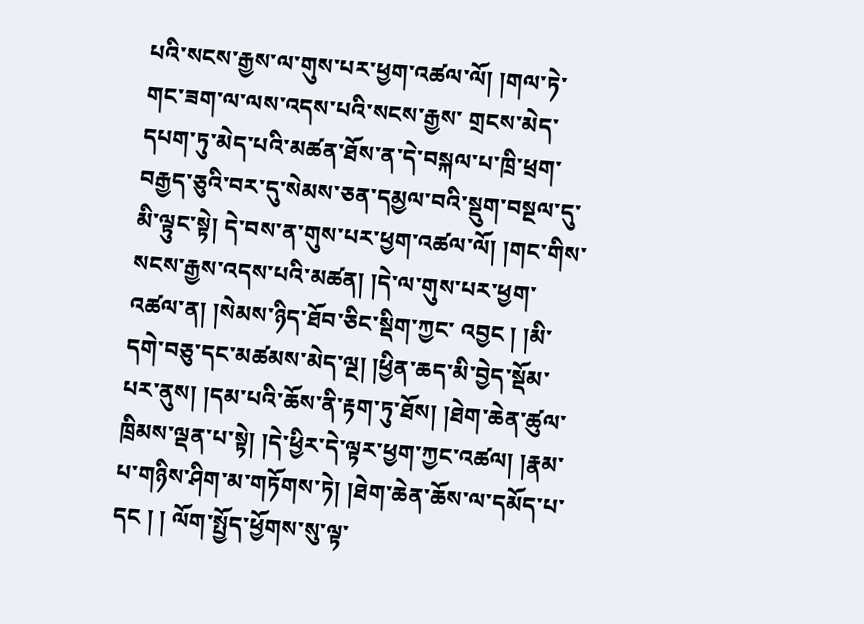པའི་སངས་རྒྱས་ལ་གུས་པར་ཕྱག་འཚལ་ལོ། །གལ་ཏེ་གང་ཟག་ལ་ལས་འདས་པའི་སངས་རྒྱས་ གྲངས་མེད་དཔག་ཏུ་མེད་པའི་མཚན་ཐོས་ན་དེ་བསྐལ་པ་ཁྲི་ཕྲག་བརྒྱད་ཅུའི་བར་དུ་སེམས་ཅན་དམྱལ་བའི་སྡུག་བསྔལ་དུ་མི་ལྟུང་སྟེ། དེ་བས་ན་གུས་པར་ཕྱག་འཚལ་ལོ། །གང་གིས་སངས་རྒྱས་འདས་པའི་མཚན། །དེ་ལ་གུས་པར་ཕྱག་འཚལ་ན། །སེམས་ཉིད་ཐོབ་ཅིང་སྡིག་ཀྱང་ འབྱང ། །མི་དགེ་བཅུ་དང་མཚམས་མེད་ལྔ། །ཕྱིན་ཆད་མི་བྱེད་སྡོམ་པར་ནུས། །དམ་པའི་ཆོས་ནི་རྟག་ཏུ་ཐོས། །ཐེག་ཆེན་ཚུལ་ཁྲིམས་ལྡན་པ་སྟེ། །དེ་ཕྱིར་དེ་ལྟར་ཕྱག་ཀྱང་འཚལ། །རྣམ་པ་གཉིས་ཤིག་མ་གཏོགས་ཏེ། །ཐེག་ཆེན་ཆོས་ལ་དམོད་པ་དང ། ། ལོག་སྤྱོད་ཕྱོགས་སུ་ལྟ་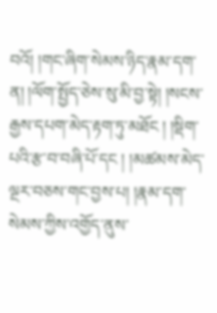བའོ། །གང་ཞིག་སེམས་ཉིད་རྣམ་དག་ན། །ལོག་སྤྱོད་ཅེས་སུ་མི་བྱ་སྟེ། །སངས་རྒྱས་དཔག་མེད་རྟག་ཏུ་མཐོང ། །སྡིག་པའི་རྩ་བ་བཞི་པོ་དང ། །མཚམས་མེད་ལྔར་བཅས་གང་བྱས་པ། །རྣམ་དག་སེམས་ཀྱིས་འགྱོད་ནུས་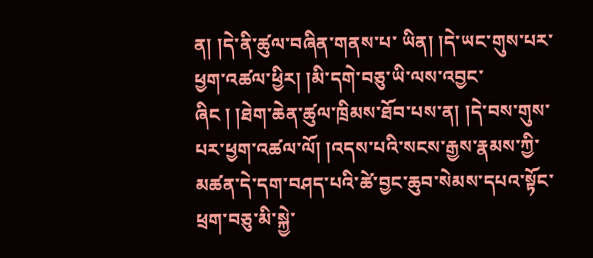ན། །དེ་ནི་ཚུལ་བཞིན་གནས་པ་ ཡིན། །དེ་ཡང་གུས་པར་ཕྱག་འཚལ་ཕྱིར། །མི་དགེ་བཅུ་ཡི་ལས་འབྱང་ཞིང ། །ཐེག་ཆེན་ཚུལ་ཁྲིམས་ཐོབ་པས་ན། །དེ་བས་གུས་པར་ཕྱག་འཚལ་ལོ། །འདས་པའི་སངས་རྒྱས་རྣམས་ཀྱི་མཚན་དེ་དག་བཤད་པའི་ཚེ་བྱང་ཆུབ་སེམས་དཔའ་སྟོང་ཕྲག་བཅུ་མི་སྐྱེ་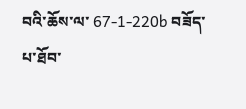བའི་ཆོས་ལ་ 67-1-220b བཟོད་པ་ཐོབ་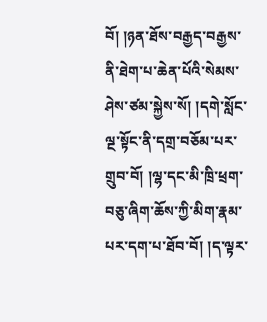བོ། །ཉན་ཐོས་བརྒྱད་བརྒྱས་ནི་ཐེག་པ་ཆེན་པོའི་སེམས་ཤེས་ཙམ་སྐྱེས་སོ། །དགེ་སློང་ལྔ་སྟོང་ནི་དགྲ་བཅོམ་པར་གྲུབ་བོ། །ལྷ་དང་མི་ཁྲི་ཕྲག་བཅུ་ཞིག་ཆོས་ཀྱི་མིག་རྣམ་པར་དག་པ་ཐོབ་བོ། །ད་ལྟར་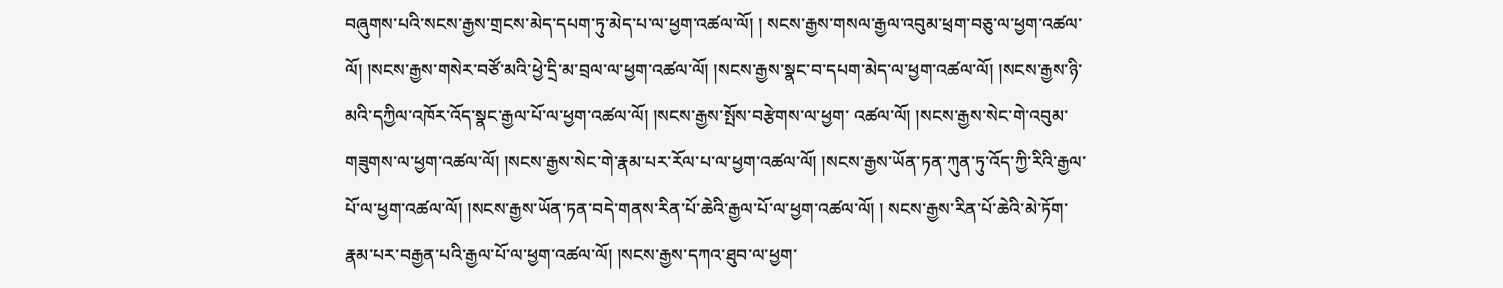བཞུགས་པའི་སངས་རྒྱས་གྲངས་མེད་དཔག་ཏུ་མེད་པ་ལ་ཕྱག་འཚལ་ལོ། ། སངས་རྒྱས་གསལ་རྒྱལ་འབུམ་ཕྲག་བཅུ་ལ་ཕྱག་འཚལ་ལོ། །སངས་རྒྱས་གསེར་བཙོ་མའི་ཕྱེ་དྲི་མ་བྲལ་ལ་ཕྱག་འཚལ་ལོ། །སངས་རྒྱས་སྣང་བ་དཔག་མེད་ལ་ཕྱག་འཚལ་ལོ། །སངས་རྒྱས་ཉི་མའི་དཀྱིལ་འཁོར་འོད་སྣང་རྒྱལ་པོ་ལ་ཕྱག་འཚལ་ལོ། །སངས་རྒྱས་སྤོས་བརྩེགས་ལ་ཕྱག་ འཚལ་ལོ། །སངས་རྒྱས་སེང་གེ་འབུམ་གཟུགས་ལ་ཕྱག་འཚལ་ལོ། །སངས་རྒྱས་སེང་གེ་རྣམ་པར་རོལ་པ་ལ་ཕྱག་འཚལ་ལོ། །སངས་རྒྱས་ཡོན་ཏན་ཀུན་ཏུ་འོད་ཀྱི་རིའི་རྒྱལ་པོ་ལ་ཕྱག་འཚལ་ལོ། །སངས་རྒྱས་ཡོན་ཏན་བདེ་གནས་རིན་པོ་ཆེའི་རྒྱལ་པོ་ལ་ཕྱག་འཚལ་ལོ། ། སངས་རྒྱས་རིན་པོ་ཆེའི་མེ་ཏོག་རྣམ་པར་བརྒྱན་པའི་རྒྱལ་པོ་ལ་ཕྱག་འཚལ་ལོ། །སངས་རྒྱས་དཀའ་ཐུབ་ལ་ཕྱག་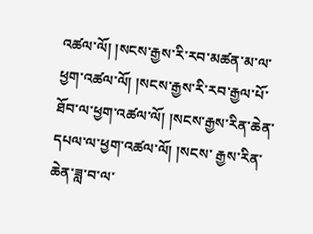འཚལ་ལོ། །སངས་རྒྱས་རི་རབ་མཚན་མ་ལ་ཕྱག་འཚལ་ལོ། །སངས་རྒྱས་རི་རབ་རྒྱལ་པོ་ཐོབ་ལ་ཕྱག་འཚལ་ལོ། །སངས་རྒྱས་རིན་ཆེན་དཔལ་ལ་ཕྱག་འཚལ་ལོ། །སངས་ རྒྱས་རིན་ཆེན་ཟླ་བ་ལ་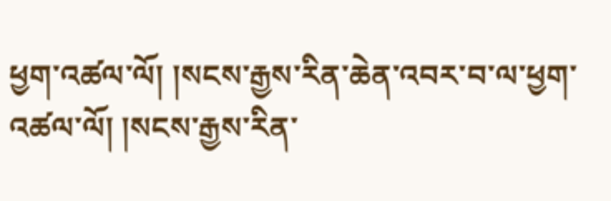ཕྱག་འཚལ་ལོ། །སངས་རྒྱས་རིན་ཆེན་འབར་བ་ལ་ཕྱག་འཚལ་ལོ། །སངས་རྒྱས་རིན་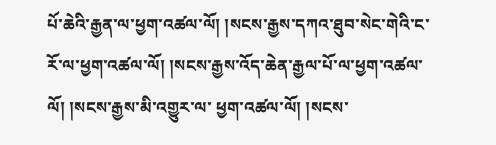པོ་ཆེའི་རྒྱན་ལ་ཕྱག་འཚལ་ལོ། །སངས་རྒྱས་དཀའ་ཐུབ་སེང་གེའི་ང་རོ་ལ་ཕྱག་འཚལ་ལོ། །སངས་རྒྱས་འོད་ཆེན་རྒྱལ་པོ་ལ་ཕྱག་འཚལ་ལོ། །སངས་རྒྱས་མི་འགྱུར་ལ་ ཕྱག་འཚལ་ལོ། །སངས་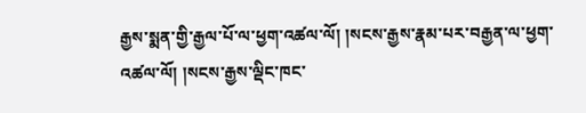རྒྱས་སྨན་གྱི་རྒྱལ་པོ་ལ་ཕྱག་འཚལ་ལོ། །སངས་རྒྱས་རྣམ་པར་བརྒྱན་ལ་ཕྱག་འཚལ་ལོ། །སངས་རྒྱས་ལྡིང་ཁང་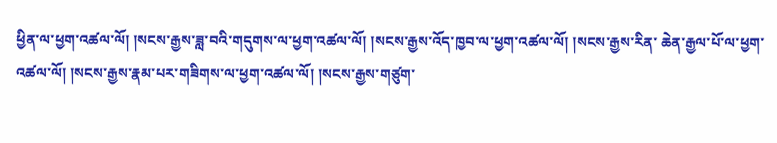ཕྱིན་ལ་ཕྱག་འཚལ་ལོ། །སངས་རྒྱས་ཟླ་བའི་གདུགས་ལ་ཕྱག་འཚལ་ལོ། །སངས་རྒྱས་འོད་ཁྱབ་ལ་ཕྱག་འཚལ་ལོ། །སངས་རྒྱས་རིན་ ཆེན་རྒྱལ་པོ་ལ་ཕྱག་འཚལ་ལོ། །སངས་རྒྱས་རྣམ་པར་གཟིགས་ལ་ཕྱག་འཚལ་ལོ། །སངས་རྒྱས་གཙུག་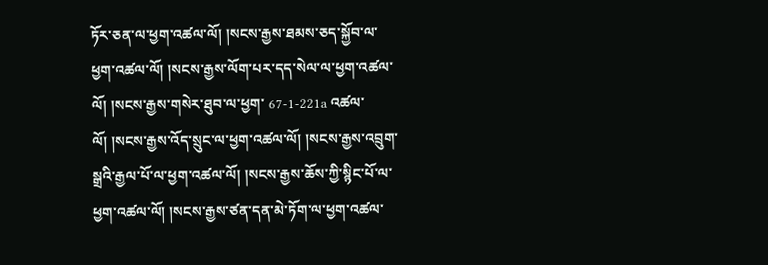ཏོར་ཅན་ལ་ཕྱག་འཚལ་ལོ། །སངས་རྒྱས་ཐམས་ཅད་སྐྱོབ་ལ་ཕྱག་འཚལ་ལོ། །སངས་རྒྱས་ལོག་པར་དད་སེལ་ལ་ཕྱག་འཚལ་ལོ། །སངས་རྒྱས་གསེར་ཐུབ་ལ་ཕྱག་ 67-1-221a འཚལ་ལོ། །སངས་རྒྱས་འོད་སྲུང་ལ་ཕྱག་འཚལ་ལོ། །སངས་རྒྱས་འབྲུག་སྒྲའི་རྒྱལ་པོ་ལ་ཕྱག་འཚལ་ལོ། །སངས་རྒྱས་ཆོས་ཀྱི་སྙིང་པོ་ལ་ཕྱག་འཚལ་ལོ། །སངས་རྒྱས་ཙན་དན་མེ་ཏོག་ལ་ཕྱག་འཚལ་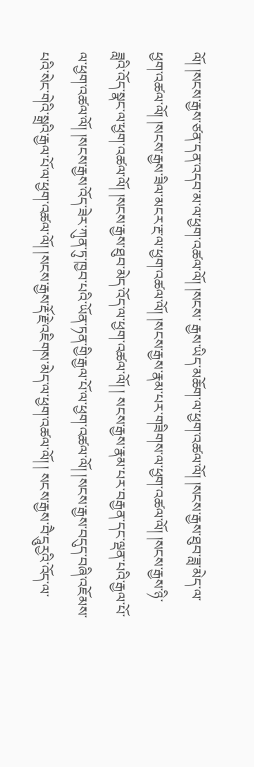ལོ། །སངས་རྒྱས་ཙན་དན་འདབ་མ་ལ་ཕྱག་འཚལ་ལོ། །སངས་ རྒྱས་ཡིད་མཆོག་ལ་ཕྱག་འཚལ་ལོ། །སངས་རྒྱས་ཐུབ་ཟླ་མེད་ལ་ཕྱག་འཚལ་ལོ། །སངས་རྒྱས་ཟིལ་མངར་རྔ་ལ་ཕྱག་འཚལ་ལོ། །སངས་རྒྱས་རྣམ་པར་གཟིགས་ལ་ཕྱག་འཚལ་ལོ། །སངས་རྒྱས་ཉི་ཟླའི་འོད་སྣང་ལ་ཕྱག་འཚལ་ལོ། །སངས་རྒྱས་ཐུབ་མེད་འོད་ལ་ཕྱག་འཚལ་ལོ། ། སངས་རྒྱས་རྣམ་པར་བརྒྱན་དང་ལྡན་པའི་རྒྱལ་པོ་ལ་ཕྱག་འཚལ་ལོ། །སངས་རྒྱས་འོད་ཟེར་ཀུན་ཏུ་ཁྱབ་པའི་ཡོན་ཏན་གྱི་རྒྱལ་པོ་ལ་ཕྱག་འཚལ་ལོ། །སངས་རྒྱས་བདུད་བཞི་འཇོམས་པའི་སེང་གེའི་སྒྲའི་རྒྱལ་པོ་ལ་ཕྱག་འཚལ་ལོ། །སངས་རྒྱས་རྡོ་རྗེ་འཇིགས་མེད་ལ་ཕྱག་འཚལ་ལོ། ། སངས་རྒྱས་བཻ་དཱུརྱའི་འོད་ལ་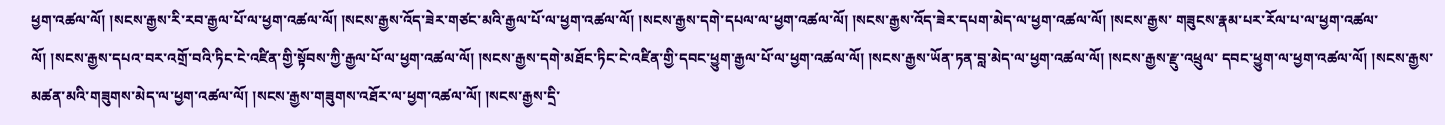ཕྱག་འཚལ་ལོ། །སངས་རྒྱས་རི་རབ་རྒྱལ་པོ་ལ་ཕྱག་འཚལ་ལོ། །སངས་རྒྱས་འོད་ཟེར་གཙང་མའི་རྒྱལ་པོ་ལ་ཕྱག་འཚལ་ལོ། །སངས་རྒྱས་དགེ་དཔལ་ལ་ཕྱག་འཚལ་ལོ། །སངས་རྒྱས་འོད་ཟེར་དཔག་མེད་ལ་ཕྱག་འཚལ་ལོ། །སངས་རྒྱས་ གཟུངས་རྣམ་པར་རོལ་པ་ལ་ཕྱག་འཚལ་ལོ། །སངས་རྒྱས་དཔའ་བར་འགྲོ་བའི་ཏིང་ངེ་འཛིན་གྱི་སྟོབས་ཀྱི་རྒྱལ་པོ་ལ་ཕྱག་འཚལ་ལོ། །སངས་རྒྱས་དགེ་མཐོང་ཏིང་ངེ་འཛིན་གྱི་དབང་ཕྱུག་རྒྱལ་པོ་ལ་ཕྱག་འཚལ་ལོ། །སངས་རྒྱས་ཡོན་ཏན་བླ་མེད་ལ་ཕྱག་འཚལ་ལོ། །སངས་རྒྱས་རྫུ་འཕྲུལ་ དབང་ཕྱུག་ལ་ཕྱག་འཚལ་ལོ། །སངས་རྒྱས་མཚན་མའི་གཟུགས་མེད་ལ་ཕྱག་འཚལ་ལོ། །སངས་རྒྱས་གཟུགས་འཐོར་ལ་ཕྱག་འཚལ་ལོ། །སངས་རྒྱས་དྲི་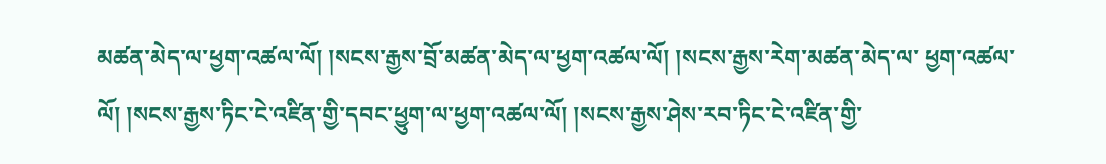མཚན་མེད་ལ་ཕྱག་འཚལ་ལོ། །སངས་རྒྱས་བྲོ་མཚན་མེད་ལ་ཕྱག་འཚལ་ལོ། །སངས་རྒྱས་རེག་མཚན་མེད་ལ་ ཕྱག་འཚལ་ལོ། །སངས་རྒྱས་ཏིང་ངེ་འཛིན་གྱི་དབང་ཕྱུག་ལ་ཕྱག་འཚལ་ལོ། །སངས་རྒྱས་ཤེས་རབ་ཏིང་ངེ་འཛིན་གྱི་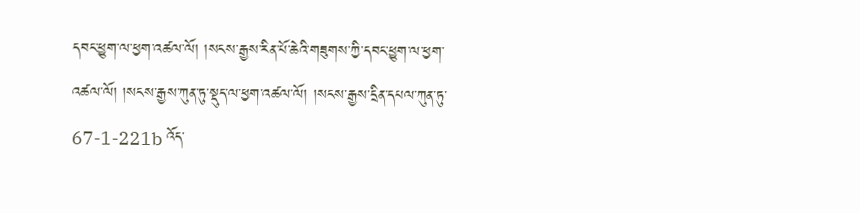དབང་ཕྱུག་ལ་ཕྱག་འཚལ་ལོ། །སངས་རྒྱས་རིན་པོ་ཆེའི་གཟུགས་ཀྱི་དབང་ཕྱུག་ལ་ཕྱག་འཚལ་ལོ། །སངས་རྒྱས་ཀུན་ཏུ་སྡུད་ལ་ཕྱག་འཚལ་ལོ། །སངས་རྒྱས་དྲིན་དཔལ་ཀུན་ཏུ་ 67-1-221b འོད་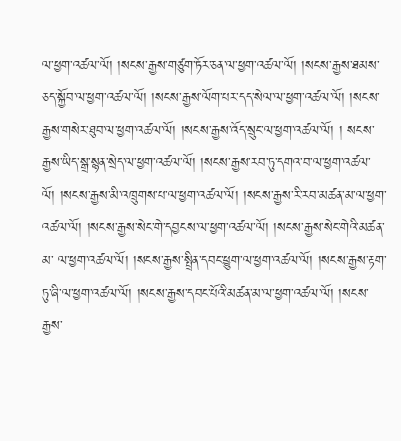ལ་ཕྱག་འཚལ་ལོ། །སངས་རྒྱས་གཙུག་ཏོར་ཅན་ལ་ཕྱག་འཚལ་ལོ། །སངས་རྒྱས་ཐམས་ཅད་སྐྱོབ་ལ་ཕྱག་འཚལ་ལོ། །སངས་རྒྱས་ལོག་པར་དད་སེལ་ལ་ཕྱག་འཚལ་ལོ། །སངས་རྒྱས་གསེར་ཐུབ་ལ་ཕྱག་འཚལ་ལོ། །སངས་རྒྱས་འོད་སྲུང་ལ་ཕྱག་འཚལ་ལོ། ། སངས་རྒྱས་ཡིད་སྒྲ་སྙན་སྲེད་ལ་ཕྱག་འཚལ་ལོ། །སངས་རྒྱས་རབ་ཏུ་དགའ་བ་ལ་ཕྱག་འཚལ་ལོ། །སངས་རྒྱས་མི་འཁྲུགས་པ་ལ་ཕྱག་འཚལ་ལོ། །སངས་རྒྱས་རི་རབ་མཚན་མ་ལ་ཕྱག་འཚལ་ལོ། །སངས་རྒྱས་སེང་གེ་དབྱངས་ལ་ཕྱག་འཚལ་ལོ། །སངས་རྒྱས་སེང་གེའི་མཚན་མ་ ལ་ཕྱག་འཚལ་ལོ། །སངས་རྒྱས་སྤྲིན་དབང་ཕྱུག་ལ་ཕྱག་འཚལ་ལོ། །སངས་རྒྱས་རྟག་ཏུ་ཞི་ལ་ཕྱག་འཚལ་ལོ། །སངས་རྒྱས་དབང་པོའི་མཚན་མ་ལ་ཕྱག་འཚལ་ལོ། །སངས་རྒྱས་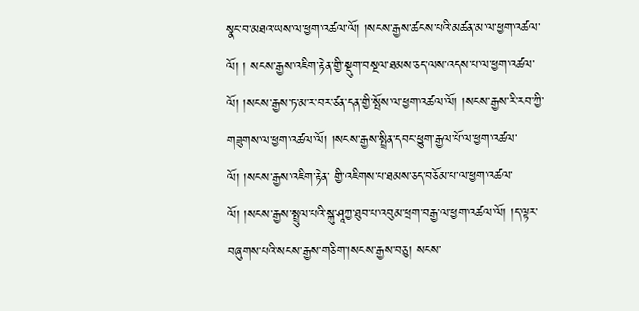སྣང་བ་མཐའ་ཡས་ལ་ཕྱག་འཚལ་ལོ། །སངས་རྒྱས་ཚངས་པའི་མཚན་མ་ལ་ཕྱག་འཚལ་ལོ། ། སངས་རྒྱས་འཇིག་རྟེན་གྱི་སྡུག་བསྔལ་ཐམས་ཅད་ལས་འདས་པ་ལ་ཕྱག་འཚལ་ལོ། །སངས་རྒྱས་ཏ་མ་ར་བར་ཙན་དན་གྱི་སྤོས་ལ་ཕྱག་འཚལ་ལོ། །སངས་རྒྱས་རི་རབ་ཀྱི་གཟུགས་ལ་ཕྱག་འཚལ་ལོ། །སངས་རྒྱས་སྤྲིན་དབང་ཕྱུག་རྒྱལ་པོ་ལ་ཕྱག་འཚལ་ལོ། །སངས་རྒྱས་འཇིག་རྟེན་ གྱི་འཇིགས་པ་ཐམས་ཅད་བཅོམ་པ་ལ་ཕྱག་འཚལ་ལོ། །སངས་རྒྱས་སྤྲུལ་པའི་སྐུ་ཤཱཀྱ་ཐུབ་པ་འབུམ་ཕྲག་བརྒྱ་ལ་ཕྱག་འཚལ་ལོ། །ད་ལྟར་བཞུགས་པའི་སངས་རྒྱས་གཅིག་།སངས་རྒྱས་བཅུ། སངས་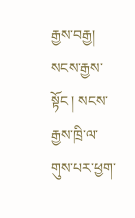རྒྱས་བརྒྱ། སངས་རྒྱས་སྟོང ། སངས་རྒྱས་ཁྲི་ལ་གུས་པར་ཕྱག་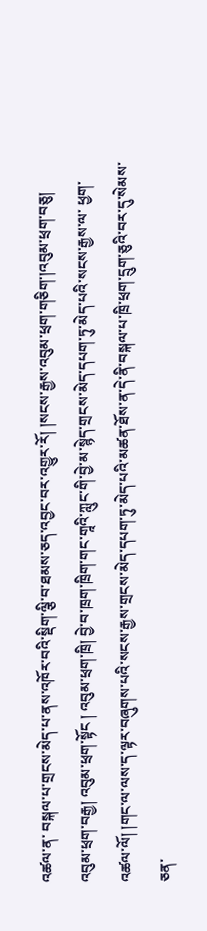འཚལ་ན་ བསྐལ་པ་གྲངས་མེད་པ་ནས་འཁོར་བའི་སྡིག་ལྕི་བ་ཐམས་ཅད་འབྱང་བར་འགྱུར་རོ། །སངས་རྒྱས་འབུམ་ཕྲག་གཅིག་།འབུམ་ཕྲག་བཅུ། འབུམ་ཕྲག་བརྒྱ། འབུམ་ཕྲག་སྟོང ། འབུམ་ཕྲག་ཁྲི། བྱེ་བ་ཁྲག་ཁྲིག་གང་གཱའི་ཀླུང་གི་བྱེ་མ་སྙེད་གྲངས་མེད་དཔག་ཏུ་མེད་པའི་སངས་རྒྱས་ལ་ ཕྱག་འཚལ་ལོ། །གང་ལ་ལས་ད་ལྟར་བཞུགས་པའི་སངས་རྒྱས་གྲངས་མེད་དཔག་ཏུ་མེད་པའི་མཚན་ཐོས་ན་དེ་ནི་བསྐལ་པ་ཁྲི་ཕྲག་དྲུག་ཅུའི་བར་དུ་སེམས་ཅན་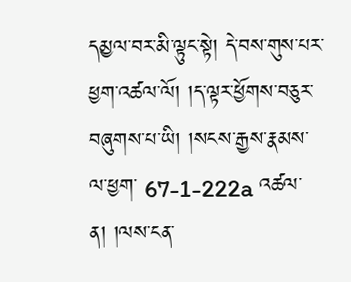དམྱལ་བར་མི་ལྟུང་སྟེ། དེ་བས་གུས་པར་ཕྱག་འཚལ་ལོ། །ད་ལྟར་ཕྱོགས་བཅུར་བཞུགས་པ་ཡི། །སངས་རྒྱས་རྣམས་ལ་ཕྱག་ 67-1-222a འཚལ་ན། །ལས་ངན་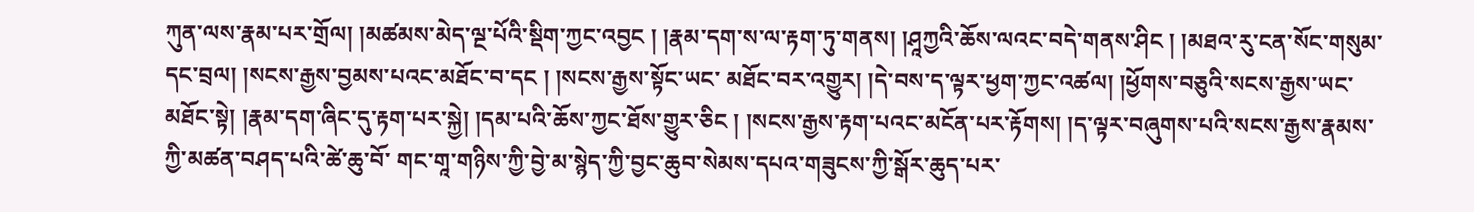ཀུན་ལས་རྣམ་པར་གྲོལ། །མཚམས་མེད་ལྔ་པོའི་སྡིག་ཀྱང་འབྱང ། །རྣམ་དག་ས་ལ་རྟག་ཏུ་གནས། །ཤཱཀྱའི་ཆོས་ལའང་བདེ་གནས་ཤིང ། །མཐའ་རུ་ངན་སོང་གསུམ་དང་བྲལ། །སངས་རྒྱས་བྱམས་པའང་མཐོང་བ་དང ། །སངས་རྒྱས་སྟོང་ཡང་ མཐོང་བར་འགྱུར། །དེ་བས་ད་ལྟར་ཕྱག་ཀྱང་འཚལ། །ཕྱོགས་བཅུའི་སངས་རྒྱས་ཡང་མཐོང་སྟེ། །རྣམ་དག་ཞིང་དུ་རྟག་པར་སྐྱེ། །དམ་པའི་ཆོས་ཀྱང་ཐོས་གྱུར་ཅིང ། །སངས་རྒྱས་རྟག་པའང་མངོན་པར་རྟོགས། །ད་ལྟར་བཞུགས་པའི་སངས་རྒྱས་རྣམས་ཀྱི་མཚན་བཤད་པའི་ཚེ་ཆུ་བོ་ གང་གཱ་གཉིས་ཀྱི་བྱེ་མ་སྙེད་ཀྱི་བྱང་ཆུབ་སེམས་དཔའ་གཟུངས་ཀྱི་སྒོར་ཆུད་པར་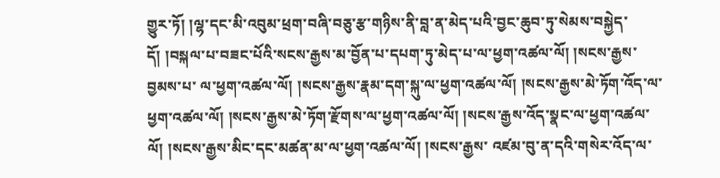གྱུར་ཏོ། །ལྷ་དང་མི་འབུམ་ཕྲག་བཞི་བཅུ་རྩ་གཉིས་ནི་བླ་ན་མེད་པའི་བྱང་ཆུབ་ཏུ་སེམས་བསྐྱེད་དོ། །བསྐལ་པ་བཟང་པོའི་སངས་རྒྱས་མ་བྱོན་པ་དཔག་ཏུ་མེད་པ་ལ་ཕྱག་འཚལ་ལོ། །སངས་རྒྱས་བྱམས་པ་ ལ་ཕྱག་འཚལ་ལོ། །སངས་རྒྱས་རྣམ་དག་སྐུ་ལ་ཕྱག་འཚལ་ལོ། །སངས་རྒྱས་མེ་ཏོག་འོད་ལ་ཕྱག་འཚལ་ལོ། །སངས་རྒྱས་མེ་ཏོག་རྫོགས་ལ་ཕྱག་འཚལ་ལོ། །སངས་རྒྱས་འོད་སྣང་ལ་ཕྱག་འཚལ་ལོ། །སངས་རྒྱས་མིང་དང་མཚན་མ་ལ་ཕྱག་འཚལ་ལོ། །སངས་རྒྱས་ འཛམ་བུ་ན་དའི་གསེར་འོད་ལ་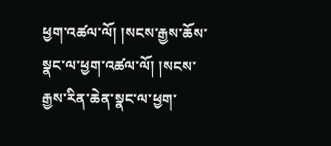ཕྱག་འཚལ་ལོ། །སངས་རྒྱས་ཆོས་སྣང་ལ་ཕྱག་འཚལ་ལོ། །སངས་རྒྱས་རིན་ཆེན་སྣང་ལ་ཕྱག་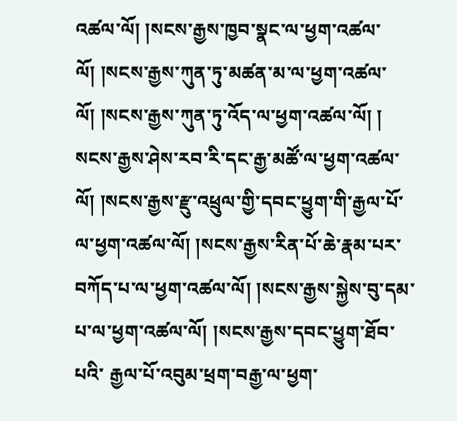འཚལ་ལོ། །སངས་རྒྱས་ཁྱབ་སྣང་ལ་ཕྱག་འཚལ་ལོ། །སངས་རྒྱས་ཀུན་ཏུ་མཚན་མ་ལ་ཕྱག་འཚལ་ལོ། །སངས་རྒྱས་ཀུན་ཏུ་འོད་ལ་ཕྱག་འཚལ་ལོ། ། སངས་རྒྱས་ཤེས་རབ་རི་དང་རྒྱ་མཚོ་ལ་ཕྱག་འཚལ་ལོ། །སངས་རྒྱས་རྫུ་འཕྲུལ་གྱི་དབང་ཕྱུག་གི་རྒྱལ་པོ་ལ་ཕྱག་འཚལ་ལོ། །སངས་རྒྱས་རིན་པོ་ཆེ་རྣམ་པར་བཀོད་པ་ལ་ཕྱག་འཚལ་ལོ། །སངས་རྒྱས་སྐྱེས་བུ་དམ་པ་ལ་ཕྱག་འཚལ་ལོ། །སངས་རྒྱས་དབང་ཕྱུག་ཐོབ་པའི་ རྒྱལ་པོ་འབུམ་ཕྲག་བརྒྱ་ལ་ཕྱག་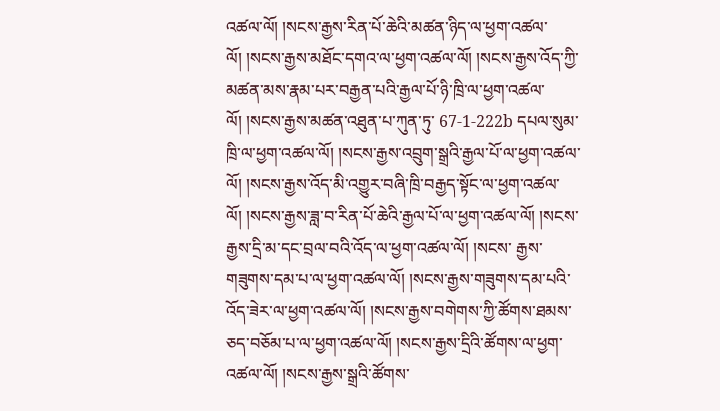འཚལ་ལོ། །སངས་རྒྱས་རིན་པོ་ཆེའི་མཚན་ཉིད་ལ་ཕྱག་འཚལ་ལོ། །སངས་རྒྱས་མཐོང་དགའ་ལ་ཕྱག་འཚལ་ལོ། །སངས་རྒྱས་འོད་ཀྱི་མཚན་མས་རྣམ་པར་བརྒྱན་པའི་རྒྱལ་པོ་ཉི་ཁྲི་ལ་ཕྱག་འཚལ་ལོ། །སངས་རྒྱས་མཚན་འཐུན་པ་ཀུན་ཏུ་ 67-1-222b དཔལ་སུམ་ཁྲི་ལ་ཕྱག་འཚལ་ལོ། །སངས་རྒྱས་འབྲུག་སྒྲའི་རྒྱལ་པོ་ལ་ཕྱག་འཚལ་ལོ། །སངས་རྒྱས་འོད་མི་འགྱུར་བཞི་ཁྲི་བརྒྱད་སྟོང་ལ་ཕྱག་འཚལ་ལོ། །སངས་རྒྱས་ཟླ་བ་རིན་པོ་ཆེའི་རྒྱལ་པོ་ལ་ཕྱག་འཚལ་ལོ། །སངས་རྒྱས་དྲི་མ་དང་བྲལ་བའི་འོད་ལ་ཕྱག་འཚལ་ལོ། །སངས་ རྒྱས་གཟུགས་དམ་པ་ལ་ཕྱག་འཚལ་ལོ། །སངས་རྒྱས་གཟུགས་དམ་པའི་འོད་ཟེར་ལ་ཕྱག་འཚལ་ལོ། །སངས་རྒྱས་བགེགས་ཀྱི་ཚོགས་ཐམས་ཅད་བཅོམ་པ་ལ་ཕྱག་འཚལ་ལོ། །སངས་རྒྱས་དྲིའི་ཚོགས་ལ་ཕྱག་འཚལ་ལོ། །སངས་རྒྱས་སྒྲའི་ཚོགས་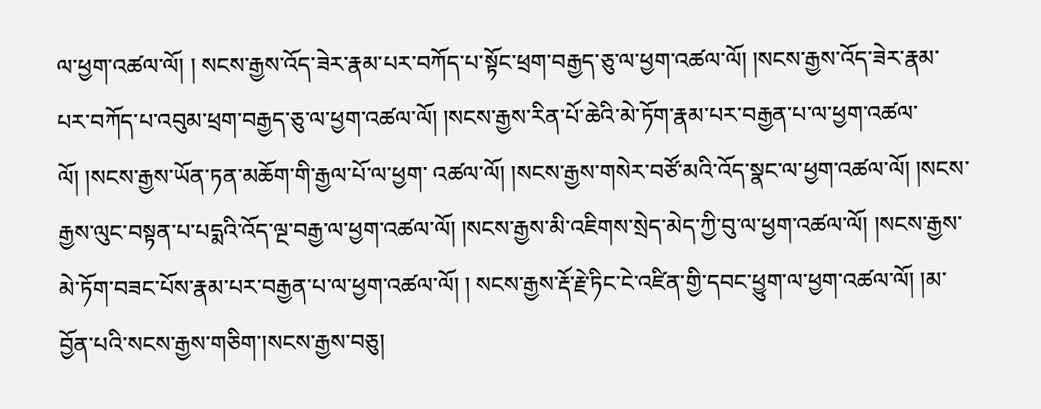ལ་ཕྱག་འཚལ་ལོ། ། སངས་རྒྱས་འོད་ཟེར་རྣམ་པར་བཀོད་པ་སྟོང་ཕྲག་བརྒྱད་ཅུ་ལ་ཕྱག་འཚལ་ལོ། །སངས་རྒྱས་འོད་ཟེར་རྣམ་པར་བཀོད་པ་འབུམ་ཕྲག་བརྒྱད་ཅུ་ལ་ཕྱག་འཚལ་ལོ། །སངས་རྒྱས་རིན་པོ་ཆེའི་མེ་ཏོག་རྣམ་པར་བརྒྱན་པ་ལ་ཕྱག་འཚལ་ལོ། །སངས་རྒྱས་ཡོན་ཏན་མཆོག་གི་རྒྱལ་པོ་ལ་ཕྱག་ འཚལ་ལོ། །སངས་རྒྱས་གསེར་བཙོ་མའི་འོད་སྣང་ལ་ཕྱག་འཚལ་ལོ། །སངས་རྒྱས་ལུང་བསྟན་པ་པདྨའི་འོད་ལྔ་བརྒྱ་ལ་ཕྱག་འཚལ་ལོ། །སངས་རྒྱས་མི་འཇིགས་སྲེད་མེད་ཀྱི་བུ་ལ་ཕྱག་འཚལ་ལོ། །སངས་རྒྱས་མེ་ཏོག་བཟང་པོས་རྣམ་པར་བརྒྱན་པ་ལ་ཕྱག་འཚལ་ལོ། ། སངས་རྒྱས་རྡོ་རྗེ་ཏིང་ངེ་འཛིན་གྱི་དབང་ཕྱུག་ལ་ཕྱག་འཚལ་ལོ། །མ་བྱོན་པའི་སངས་རྒྱས་གཅིག་།སངས་རྒྱས་བཅུ།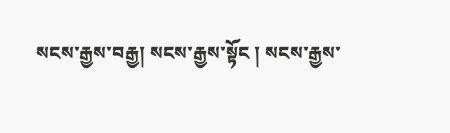སངས་རྒྱས་བརྒྱ། སངས་རྒྱས་སྟོང ། སངས་རྒྱས་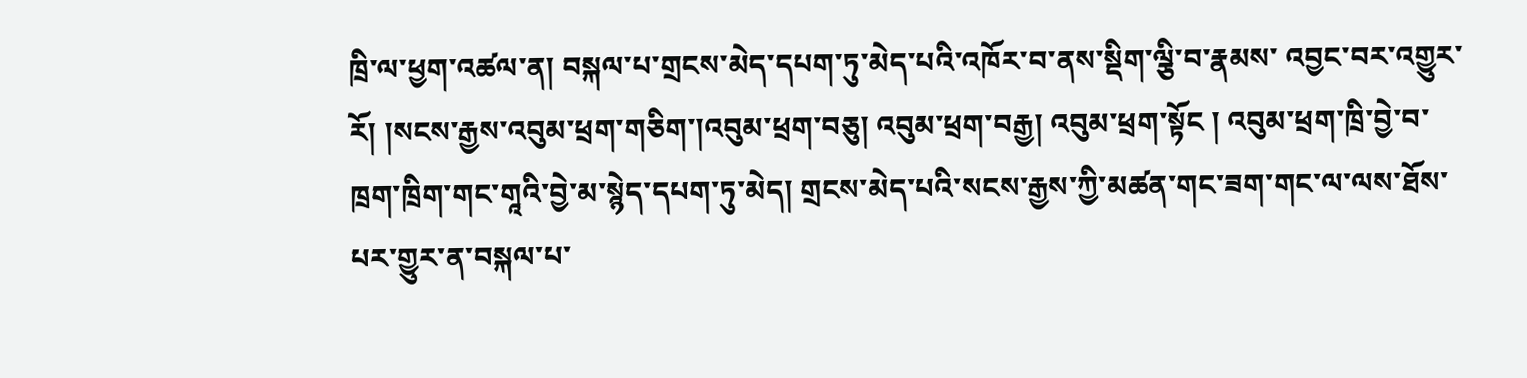ཁྲི་ལ་ཕྱག་འཚལ་ན། བསྐལ་པ་གྲངས་མེད་དཔག་ཏུ་མེད་པའི་འཁོར་བ་ནས་སྡིག་ལྕི་བ་རྣམས་ འབྱང་བར་འགྱུར་རོ། །སངས་རྒྱས་འབུམ་ཕྲག་གཅིག་།འབུམ་ཕྲག་བཅུ། འབུམ་ཕྲག་བརྒྱ། འབུམ་ཕྲག་སྟོང ། འབུམ་ཕྲག་ཁྲི་བྱེ་བ་ཁྲག་ཁྲིག་གང་གཱའི་བྱེ་མ་སྙེད་དཔག་ཏུ་མེད། གྲངས་མེད་པའི་སངས་རྒྱས་ཀྱི་མཚན་གང་ཟག་གང་ལ་ལས་ཐོས་པར་གྱུར་ན་བསྐལ་པ་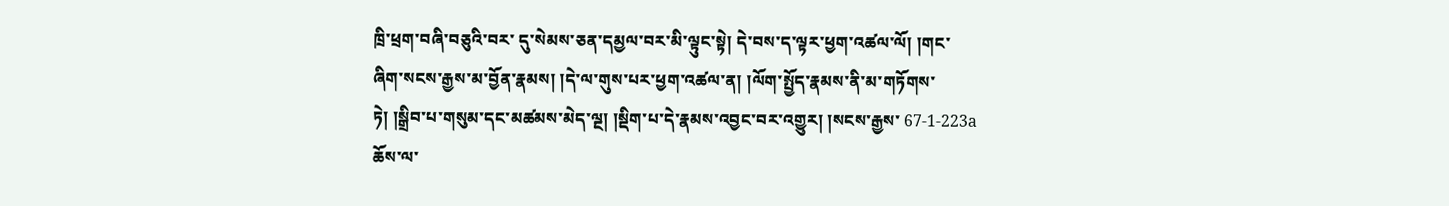ཁྲི་ཕྲག་བཞི་བཅུའི་བར་ དུ་སེམས་ཅན་དམྱལ་བར་མི་ལྟུང་སྟེ། དེ་བས་ད་ལྟར་ཕྱག་འཚལ་ལོ། །གང་ཞིག་སངས་རྒྱས་མ་བྱོན་རྣམས། །དེ་ལ་གུས་པར་ཕྱག་འཚལ་ན། །ལོག་སྤྱོད་རྣམས་ནི་མ་གཏོགས་ཏེ། །སྒྲིབ་པ་གསུམ་དང་མཚམས་མེད་ལྔ། །སྡིག་པ་དེ་རྣམས་འབྱང་བར་འགྱུར། །སངས་རྒྱས་ 67-1-223a ཆོས་ལ་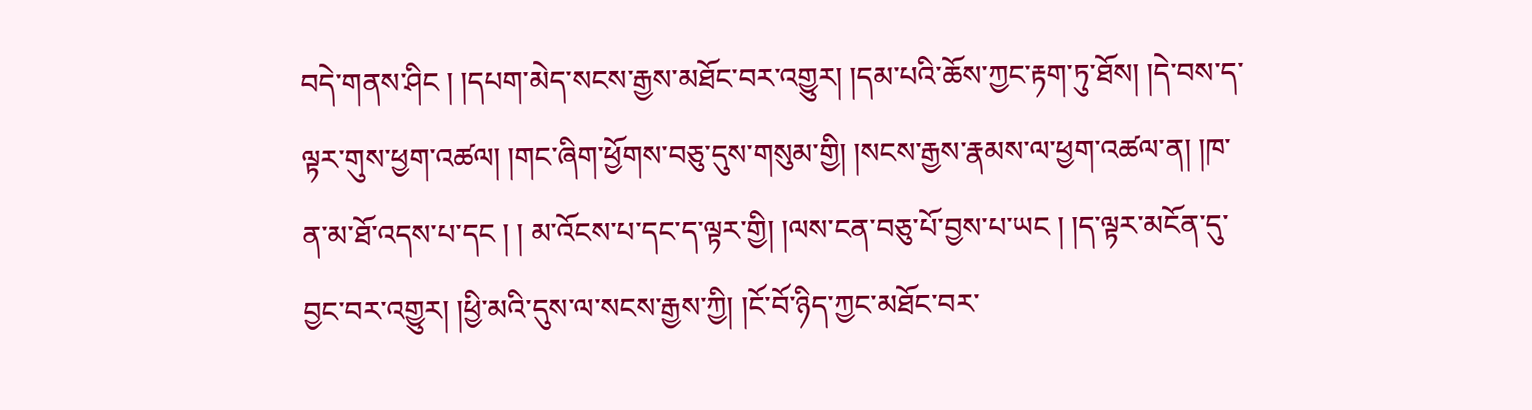བདེ་གནས་ཤིང ། །དཔག་མེད་སངས་རྒྱས་མཐོང་བར་འགྱུར། །དམ་པའི་ཆོས་ཀྱང་རྟག་ཏུ་ཐོས། །དེ་བས་ད་ལྟར་གུས་ཕྱག་འཚལ། །གང་ཞིག་ཕྱོགས་བཅུ་དུས་གསུམ་གྱི། །སངས་རྒྱས་རྣམས་ལ་ཕྱག་འཚལ་ན། །ཁ་ན་མ་ཐོ་འདས་པ་དང ། ། མ་འོངས་པ་དང་ད་ལྟར་གྱི། །ལས་ངན་བཅུ་པོ་བྱས་པ་ཡང ། །ད་ལྟར་མངོན་དུ་བྱང་བར་འགྱུར། །ཕྱི་མའི་དུས་ལ་སངས་རྒྱས་ཀྱི། །ངོ་བོ་ཉིད་ཀྱང་མཐོང་བར་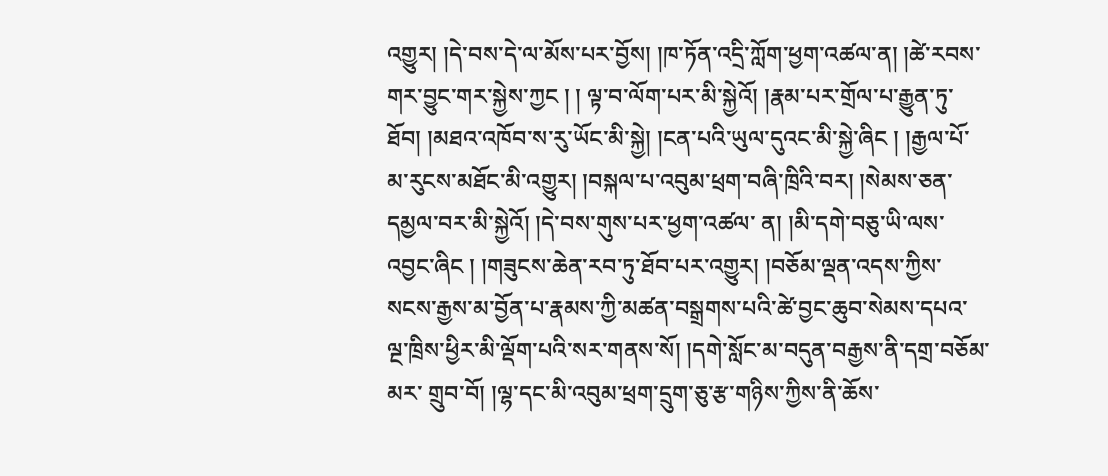འགྱུར། །དེ་བས་དེ་ལ་མོས་པར་བྱོས། །ཁ་ཏོན་འདྲི་ཀློག་ཕྱག་འཚལ་ན། །ཚེ་རབས་གར་བྱུང་གར་སྐྱེས་ཀྱང ། ། ལྟ་བ་ལོག་པར་མི་སྐྱེའོ། །རྣམ་པར་གྲོལ་པ་རྒྱུན་ཏུ་ཐོབ། །མཐའ་འཁོབ་ས་རུ་ཡོང་མི་སྐྱེ། །ངན་པའི་ཡུལ་དུའང་མི་སྐྱེ་ཞིང ། །རྒྱལ་པོ་མ་རུངས་མཐོང་མི་འགྱུར། །བསྐལ་པ་འབུམ་ཕྲག་བཞི་ཁྲིའི་བར། །སེམས་ཅན་དམྱལ་བར་མི་སྐྱེའོ། །དེ་བས་གུས་པར་ཕྱག་འཚལ་ ན། །མི་དགེ་བཅུ་ཡི་ལས་འབྱང་ཞིང ། །གཟུངས་ཆེན་རབ་ཏུ་ཐོབ་པར་འགྱུར། །བཅོམ་ལྡན་འདས་ཀྱིས་སངས་རྒྱས་མ་བྱོན་པ་རྣམས་ཀྱི་མཚན་བསྒྲགས་པའི་ཚེ་བྱང་ཆུབ་སེམས་དཔའ་ལྔ་ཁྲིས་ཕྱིར་མི་ལྡོག་པའི་སར་གནས་སོ། །དགེ་སློང་མ་བདུན་བརྒྱས་ནི་དགྲ་བཅོམ་མར་ གྲུབ་བོ། །ལྷ་དང་མི་འབུམ་ཕྲག་དྲུག་ཅུ་རྩ་གཉིས་ཀྱིས་ནི་ཆོས་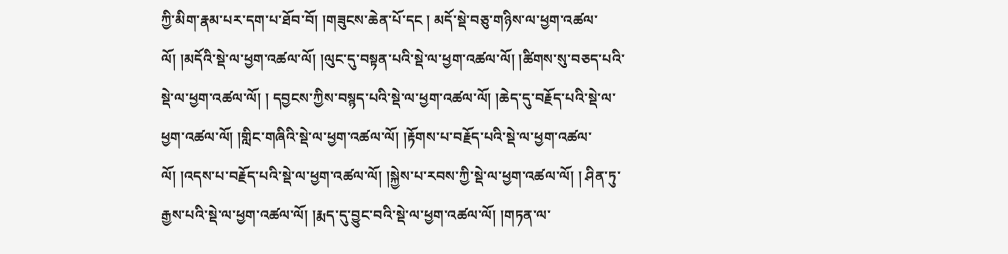ཀྱི་མིག་རྣམ་པར་དག་པ་ཐོབ་བོ། །གཟུངས་ཆེན་པོ་དང ། མདོ་སྡེ་བཅུ་གཉིས་ལ་ཕྱག་འཚལ་ལོ། །མདོའི་སྡེ་ལ་ཕྱག་འཚལ་ལོ། །ལུང་དུ་བསྟན་པའི་སྡེ་ལ་ཕྱག་འཚལ་ལོ། །ཚིགས་སུ་བཅད་པའི་སྡེ་ལ་ཕྱག་འཚལ་ལོ། ། དབྱངས་ཀྱིས་བསྙད་པའི་སྡེ་ལ་ཕྱག་འཚལ་ལོ། །ཆེད་དུ་བརྗོད་པའི་སྡེ་ལ་ཕྱག་འཚལ་ལོ། །གླིང་གཞིའི་སྡེ་ལ་ཕྱག་འཚལ་ལོ། །རྟོགས་པ་བརྗོད་པའི་སྡེ་ལ་ཕྱག་འཚལ་ལོ། །འདས་པ་བརྗོད་པའི་སྡེ་ལ་ཕྱག་འཚལ་ལོ། །སྐྱེས་པ་རབས་ཀྱི་སྡེ་ལ་ཕྱག་འཚལ་ལོ། ། ཤིན་ཏུ་རྒྱས་པའི་སྡེ་ལ་ཕྱག་འཚལ་ལོ། །རྨད་དུ་བྱུང་བའི་སྡེ་ལ་ཕྱག་འཚལ་ལོ། །གཏན་ལ་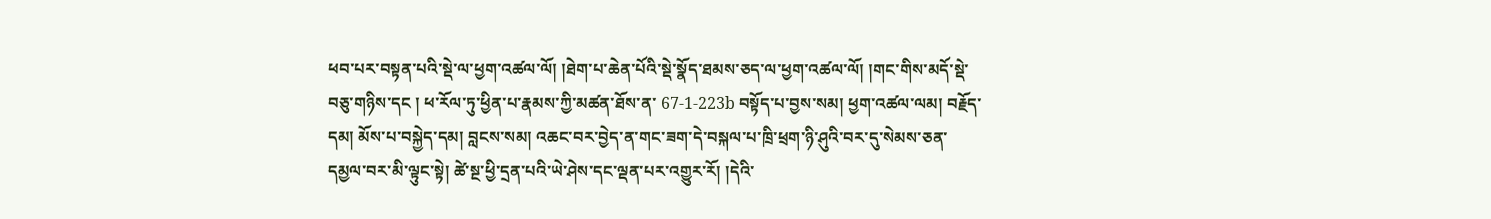ཕབ་པར་བསྟན་པའི་སྡེ་ལ་ཕྱག་འཚལ་ལོ། །ཐེག་པ་ཆེན་པོའི་སྡེ་སྣོད་ཐམས་ཅད་ལ་ཕྱག་འཚལ་ལོ། །གང་གིས་མདོ་སྡེ་བཅུ་གཉིས་དང ། ཕ་རོལ་ཏུ་ཕྱིན་པ་རྣམས་ཀྱི་མཚན་ཐོས་ན་ 67-1-223b བསྟོད་པ་བྱས་སམ། ཕྱག་འཚལ་ལམ། བརྗོད་དམ། མོས་པ་བསྐྱེད་དམ། བླངས་སམ། འཆང་བར་བྱེད་ན་གང་ཟག་དེ་བསྐལ་པ་ཁྲི་ཕྲག་ཉི་ཤུའི་བར་དུ་སེམས་ཅན་དམྱལ་བར་མི་ལྟུང་སྟེ། ཚེ་སྔ་ཕྱི་དྲན་པའི་ཡེ་ཤེས་དང་ལྡན་པར་འགྱུར་རོ། །དེའི་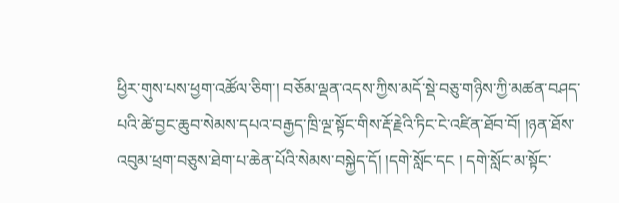ཕྱིར་གུས་པས་ཕྱག་འཚོལ་ཅིག་། བཅོམ་ལྡན་འདས་ཀྱིས་མདོ་སྡེ་བཅུ་གཉིས་ཀྱི་མཚན་བཤད་པའི་ཚེ་བྱང་ཆུབ་སེམས་དཔའ་བརྒྱད་ཁྲི་ལྔ་སྟོང་གིས་རྡོ་རྗེའི་ཏིང་ངེ་འཛིན་ཐོབ་བོ། །ཉན་ཐོས་འབུམ་ཕྲག་བཅུས་ཐེག་པ་ཆེན་པོའི་སེམས་བསྐྱེད་དོ། །དགེ་སློང་དང ། དགེ་སློང་མ་སྟོང་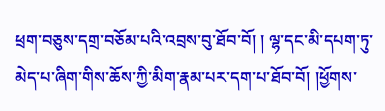ཕྲག་བཅུས་དགྲ་བཅོམ་པའི་འབྲས་བུ་ཐོབ་བོ། ། ལྷ་དང་མི་དཔག་ཏུ་མེད་པ་ཞིག་གིས་ཆོས་ཀྱི་མིག་རྣམ་པར་དག་པ་ཐོབ་བོ། །ཕྱོགས་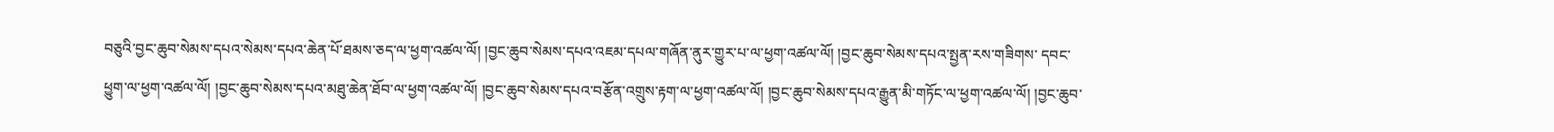བཅུའི་བྱང་ཆུབ་སེམས་དཔའ་སེམས་དཔའ་ཆེན་པོ་ཐམས་ཅད་ལ་ཕྱག་འཚལ་ལོ། །བྱང་ཆུབ་སེམས་དཔའ་འཇམ་དཔལ་གཞོན་ནུར་གྱུར་པ་ལ་ཕྱག་འཚལ་ལོ། །བྱང་ཆུབ་སེམས་དཔའ་སྤྱན་རས་གཟིགས་ དབང་ཕྱུག་ལ་ཕྱག་འཚལ་ལོ། །བྱང་ཆུབ་སེམས་དཔའ་མཐུ་ཆེན་ཐོབ་ལ་ཕྱག་འཚལ་ལོ། །བྱང་ཆུབ་སེམས་དཔའ་བརྩོན་འགྲུས་རྟག་ལ་ཕྱག་འཚལ་ལོ། །བྱང་ཆུབ་སེམས་དཔའ་རྒྱུན་མི་གཏོང་ལ་ཕྱག་འཚལ་ལོ། །བྱང་ཆུབ་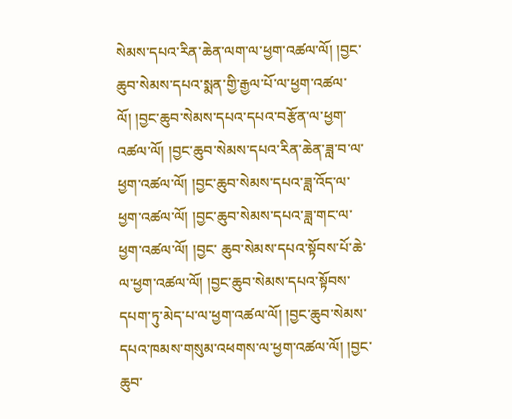སེམས་དཔའ་རིན་ཆེན་ལག་ལ་ཕྱག་འཚལ་ལོ། །བྱང་ ཆུབ་སེམས་དཔའ་སྨན་གྱི་རྒྱལ་པོ་ལ་ཕྱག་འཚལ་ལོ། །བྱང་ཆུབ་སེམས་དཔའ་དཔའ་བརྩོན་ལ་ཕྱག་འཚལ་ལོ། །བྱང་ཆུབ་སེམས་དཔའ་རིན་ཆེན་ཟླ་བ་ལ་ཕྱག་འཚལ་ལོ། །བྱང་ཆུབ་སེམས་དཔའ་ཟླ་འོད་ལ་ཕྱག་འཚལ་ལོ། །བྱང་ཆུབ་སེམས་དཔའ་ཟླ་གང་ལ་ཕྱག་འཚལ་ལོ། །བྱང་ ཆུབ་སེམས་དཔའ་སྟོབས་པོ་ཆེ་ལ་ཕྱག་འཚལ་ལོ། །བྱང་ཆུབ་སེམས་དཔའ་སྟོབས་དཔག་ཏུ་མེད་པ་ལ་ཕྱག་འཚལ་ལོ། །བྱང་ཆུབ་སེམས་དཔའ་ཁམས་གསུམ་འཕགས་ལ་ཕྱག་འཚལ་ལོ། །བྱང་ཆུབ་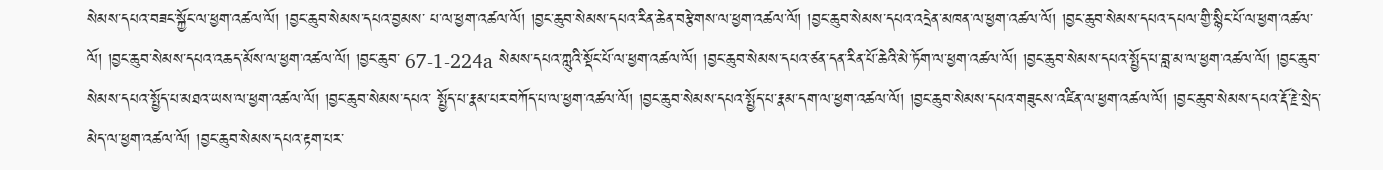སེམས་དཔའ་བཟང་སྐྱོང་ལ་ཕྱག་འཚལ་ལོ། །བྱང་ཆུབ་སེམས་དཔའ་བྱམས་ པ་ལ་ཕྱག་འཚལ་ལོ། །བྱང་ཆུབ་སེམས་དཔའ་རིན་ཆེན་བརྩེགས་ལ་ཕྱག་འཚལ་ལོ། །བྱང་ཆུབ་སེམས་དཔའ་འདྲེན་མཁན་ལ་ཕྱག་འཚལ་ལོ། །བྱང་ཆུབ་སེམས་དཔའ་དཔལ་གྱི་སྙིང་པོ་ལ་ཕྱག་འཚལ་ལོ། །བྱང་ཆུབ་སེམས་དཔའ་འཆད་མོས་ལ་ཕྱག་འཚལ་ལོ། །བྱང་ཆུབ་ 67-1-224a སེམས་དཔའ་ཀླུའི་སྡོང་པོ་ལ་ཕྱག་འཚལ་ལོ། །བྱང་ཆུབ་སེམས་དཔའ་ཙན་དན་རིན་པོ་ཆེའི་མེ་ཏོག་ལ་ཕྱག་འཚལ་ལོ། །བྱང་ཆུབ་སེམས་དཔའ་སྤྱོད་པ་བླ་མ་ལ་ཕྱག་འཚལ་ལོ། །བྱང་ཆུབ་སེམས་དཔའ་སྤྱོད་པ་མཐའ་ཡས་ལ་ཕྱག་འཚལ་ལོ། །བྱང་ཆུབ་སེམས་དཔའ་ སྤྱོད་པ་རྣམ་པར་བཀོད་པ་ལ་ཕྱག་འཚལ་ལོ། །བྱང་ཆུབ་སེམས་དཔའ་སྤྱོད་པ་རྣམ་དག་ལ་ཕྱག་འཚལ་ལོ། །བྱང་ཆུབ་སེམས་དཔའ་གཟུངས་འཛིན་ལ་ཕྱག་འཚལ་ལོ། །བྱང་ཆུབ་སེམས་དཔའ་རྡོ་རྗེ་སྲེད་མེད་ལ་ཕྱག་འཚལ་ལོ། །བྱང་ཆུབ་སེམས་དཔའ་རྟག་པར་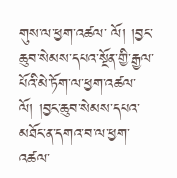གུས་ལ་ཕྱག་འཚལ་ ལོ། །བྱང་ཆུབ་སེམས་དཔའ་སྔོན་གྱི་རྒྱལ་པོའི་མེ་ཏོག་ལ་ཕྱག་འཚལ་ལོ། །བྱང་ཆུབ་སེམས་དཔའ་མཐོང་ན་དགའ་བ་ལ་ཕྱག་འཚལ་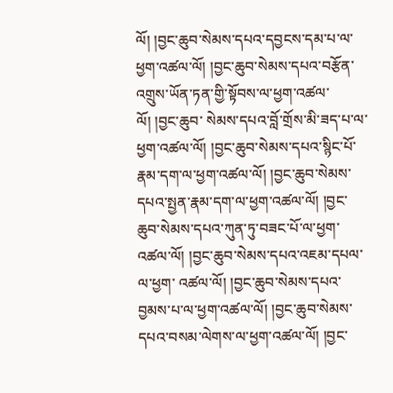ལོ། །བྱང་ཆུབ་སེམས་དཔའ་དབྱངས་དམ་པ་ལ་ཕྱག་འཚལ་ལོ། །བྱང་ཆུབ་སེམས་དཔའ་བརྩོན་འགྲུས་ཡོན་ཏན་གྱི་སྟོབས་ལ་ཕྱག་འཚལ་ལོ། །བྱང་ཆུབ་ སེམས་དཔའ་བློ་གྲོས་མི་ཟད་པ་ལ་ཕྱག་འཚལ་ལོ། །བྱང་ཆུབ་སེམས་དཔའ་སྙིང་པོ་རྣམ་དག་ལ་ཕྱག་འཚལ་ལོ། །བྱང་ཆུབ་སེམས་དཔའ་སྤྱན་རྣམ་དག་ལ་ཕྱག་འཚལ་ལོ། །བྱང་ཆུབ་སེམས་དཔའ་ཀུན་ཏུ་བཟང་པོ་ལ་ཕྱག་འཚལ་ལོ། །བྱང་ཆུབ་སེམས་དཔའ་འཇམ་དཔལ་ལ་ཕྱག་ འཚལ་ལོ། །བྱང་ཆུབ་སེམས་དཔའ་བྱམས་པ་ལ་ཕྱག་འཚལ་ལོ། །བྱང་ཆུབ་སེམས་དཔའ་བསམ་ལེགས་ལ་ཕྱག་འཚལ་ལོ། །བྱང་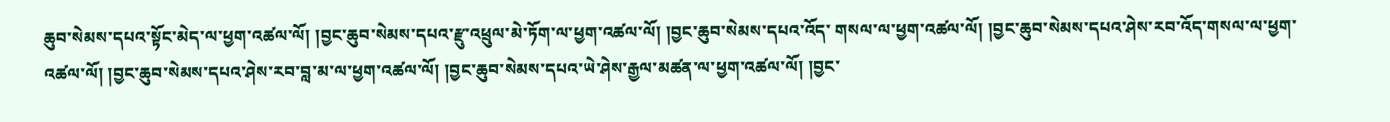ཆུབ་སེམས་དཔའ་སྟོང་མེད་ལ་ཕྱག་འཚལ་ལོ། །བྱང་ཆུབ་སེམས་དཔའ་རྫུ་འཕྲུལ་མེ་ཏོག་ལ་ཕྱག་འཚལ་ལོ། །བྱང་ཆུབ་སེམས་དཔའ་འོད་ གསལ་ལ་ཕྱག་འཚལ་ལོ། །བྱང་ཆུབ་སེམས་དཔའ་ཤེས་རབ་འོད་གསལ་ལ་ཕྱག་འཚལ་ལོ། །བྱང་ཆུབ་སེམས་དཔའ་ཤེས་རབ་བླ་མ་ལ་ཕྱག་འཚལ་ལོ། །བྱང་ཆུབ་སེམས་དཔའ་ཡེ་ཤེས་རྒྱལ་མཚན་ལ་ཕྱག་འཚལ་ལོ། །བྱང་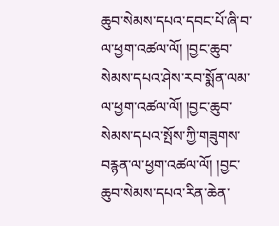ཆུབ་སེམས་དཔའ་དབང་པོ་ཞི་བ་ལ་ཕྱག་འཚལ་ལོ། །བྱང་ཆུབ་ སེམས་དཔའ་ཤེས་རབ་སྨོན་ལམ་ལ་ཕྱག་འཚལ་ལོ། །བྱང་ཆུབ་སེམས་དཔའ་སྤོས་ཀྱི་གཟུགས་བརྙན་ལ་ཕྱག་འཚལ་ལོ། །བྱང་ཆུབ་སེམས་དཔའ་རིན་ཆེན་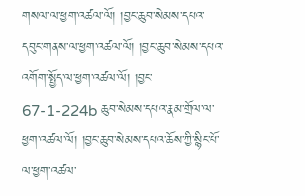གསལ་ལ་ཕྱག་འཚལ་ལོ། །བྱང་ཆུབ་སེམས་དཔའ་དབུང་གནས་ལ་ཕྱག་འཚལ་ལོ། །བྱང་ཆུབ་སེམས་དཔའ་འགོག་སྤྱོད་ལ་ཕྱག་འཚལ་ལོ། །བྱང་ 67-1-224b ཆུབ་སེམས་དཔའ་རྣམ་གྲོལ་ལ་ཕྱག་འཚལ་ལོ། །བྱང་ཆུབ་སེམས་དཔའ་ཆོས་ཀྱི་སྙིང་པོ་ལ་ཕྱག་འཚལ་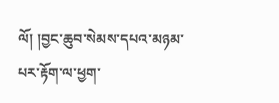ལོ། །བྱང་ཆུབ་སེམས་དཔའ་མཉམ་པར་རྟོག་ལ་ཕྱག་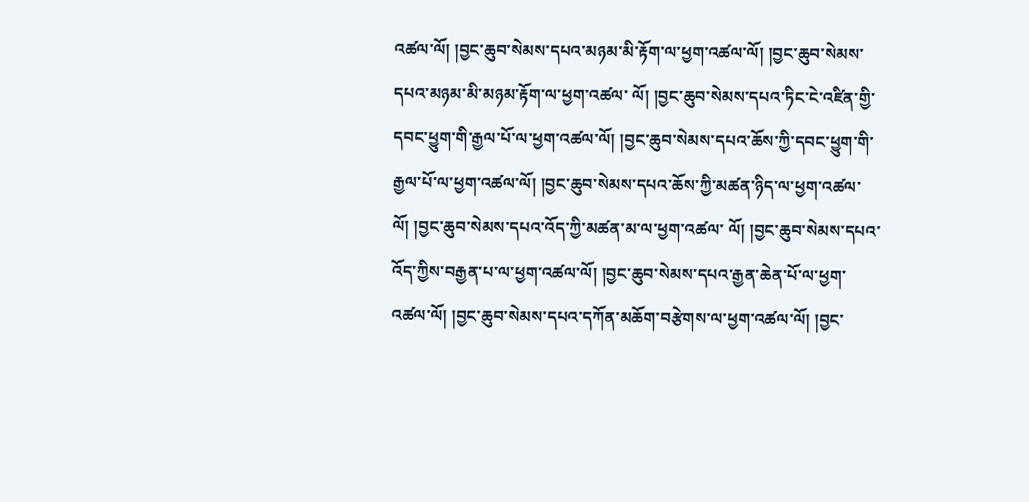འཚལ་ལོ། །བྱང་ཆུབ་སེམས་དཔའ་མཉམ་མི་རྟོག་ལ་ཕྱག་འཚལ་ལོ། །བྱང་ཆུབ་སེམས་དཔའ་མཉམ་མི་མཉམ་རྟོག་ལ་ཕྱག་འཚལ་ ལོ། །བྱང་ཆུབ་སེམས་དཔའ་ཏིང་ངེ་འཛིན་གྱི་དབང་ཕྱུག་གི་རྒྱལ་པོ་ལ་ཕྱག་འཚལ་ལོ། །བྱང་ཆུབ་སེམས་དཔའ་ཆོས་ཀྱི་དབང་ཕྱུག་གི་རྒྱལ་པོ་ལ་ཕྱག་འཚལ་ལོ། །བྱང་ཆུབ་སེམས་དཔའ་ཆོས་ཀྱི་མཚན་ཉིད་ལ་ཕྱག་འཚལ་ལོ། །བྱང་ཆུབ་སེམས་དཔའ་འོད་ཀྱི་མཚན་མ་ལ་ཕྱག་འཚལ་ ལོ། །བྱང་ཆུབ་སེམས་དཔའ་འོད་ཀྱིས་བརྒྱན་པ་ལ་ཕྱག་འཚལ་ལོ། །བྱང་ཆུབ་སེམས་དཔའ་རྒྱན་ཆེན་པོ་ལ་ཕྱག་འཚལ་ལོ། །བྱང་ཆུབ་སེམས་དཔའ་དཀོན་མཆོག་བརྩེགས་ལ་ཕྱག་འཚལ་ལོ། །བྱང་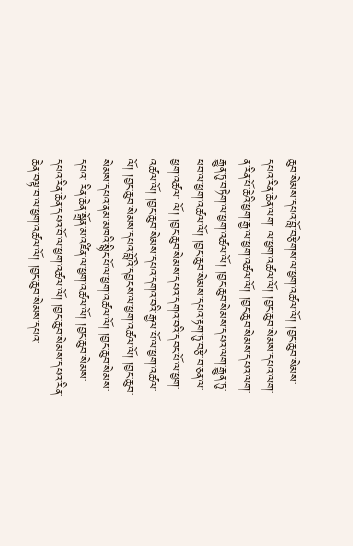ཆུབ་སེམས་དཔའ་བློ་བརྩེགས་ལ་ཕྱག་འཚལ་ལོ། །བྱང་ཆུབ་སེམས་དཔའ་རིན་ཆེན་ལག་ ལ་ཕྱག་འཚལ་ལོ། །བྱང་ཆུབ་སེམས་དཔའ་ལག་ན་རིན་པོ་ཆེའི་ཕྱག་རྒྱ་ལ་ཕྱག་འཚལ་ལོ། །བྱང་ཆུབ་སེམས་དཔའ་ལག་རྒྱུན་ཏུ་བཏེག་ལ་ཕྱག་འཚལ་ལོ། །བྱང་ཆུབ་སེམས་དཔའ་ལག་རྒྱུན་ཏུ་ཕབ་ལ་ཕྱག་འཚལ་ལོ། །བྱང་ཆུབ་སེམས་དཔའ་རྟག་ཏུ་བརྩེ་བ་ཅན་ལ་ཕྱག་འཚལ་ ལོ། །བྱང་ཆུབ་སེམས་དཔའ་དགའ་བའི་དབང་པོ་ལ་ཕྱག་འཚལ་ལོ། །བྱང་ཆུབ་སེམས་དཔའ་དགའ་བའི་རྒྱལ་པོ་ལ་ཕྱག་འཚལ་ལོ། །བྱང་ཆུབ་སེམས་དཔའ་བློའི་དབྱངས་ལ་ཕྱག་འཚལ་ལོ། །བྱང་ཆུབ་སེམས་དཔའ་ནམ་མཁའི་སྙིང་པོ་ལ་ཕྱག་འཚལ་ལོ། །བྱང་ཆུབ་སེམས་དཔའ་ རིན་ཆེན་སྒྲོན་མ་འཛིན་ལ་ཕྱག་འཚལ་ལོ། །བྱང་ཆུབ་སེམས་དཔའ་རིན་ཆེན་དཔའ་བོ་ལ་ཕྱག་འཚལ་ལོ། །བྱང་ཆུབ་སེམས་དཔའ་རིན་ཆེན་བལྟ་བ་ལ་ཕྱག་འཚལ་ལོ། །བྱང་ཆུབ་སེམས་དཔའ་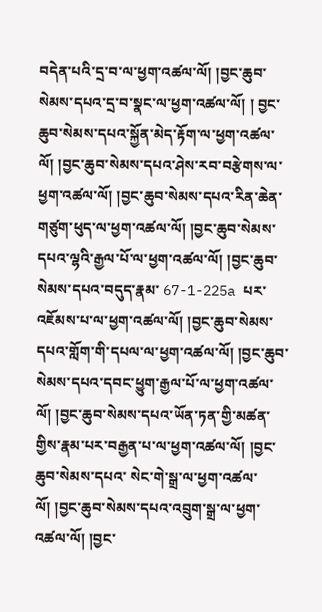བདེན་པའི་དྲ་བ་ལ་ཕྱག་འཚལ་ལོ། །བྱང་ཆུབ་སེམས་དཔའ་དྲ་བ་སྣང་ལ་ཕྱག་འཚལ་ལོ། ། བྱང་ཆུབ་སེམས་དཔའ་སྐྱོན་མེད་རྟོག་ལ་ཕྱག་འཚལ་ལོ། །བྱང་ཆུབ་སེམས་དཔའ་ཤེས་རབ་བརྩེགས་ལ་ཕྱག་འཚལ་ལོ། །བྱང་ཆུབ་སེམས་དཔའ་རིན་ཆེན་གཙུག་ཕུད་ལ་ཕྱག་འཚལ་ལོ། །བྱང་ཆུབ་སེམས་དཔའ་ལྷའི་རྒྱལ་པོ་ལ་ཕྱག་འཚལ་ལོ། །བྱང་ཆུབ་སེམས་དཔའ་བདུད་རྣམ་ 67-1-225a པར་འཇོམས་པ་ལ་ཕྱག་འཚལ་ལོ། །བྱང་ཆུབ་སེམས་དཔའ་གློག་གི་དཔལ་ལ་ཕྱག་འཚལ་ལོ། །བྱང་ཆུབ་སེམས་དཔའ་དབང་ཕྱུག་རྒྱལ་པོ་ལ་ཕྱག་འཚལ་ལོ། །བྱང་ཆུབ་སེམས་དཔའ་ཡོན་ཏན་གྱི་མཚན་གྱིས་རྣམ་པར་བརྒྱན་པ་ལ་ཕྱག་འཚལ་ལོ། །བྱང་ཆུབ་སེམས་དཔའ་ སེང་གེ་སྒྲ་ལ་ཕྱག་འཚལ་ལོ། །བྱང་ཆུབ་སེམས་དཔའ་འབྲུག་སྒྲ་ལ་ཕྱག་འཚལ་ལོ། །བྱང་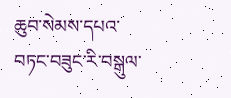ཆུབ་སེམས་དཔའ་བཏང་བཟུང་རི་བསྒུལ་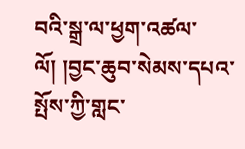བའི་སྒྲ་ལ་ཕྱག་འཚལ་ལོ། །བྱང་ཆུབ་སེམས་དཔའ་སྤོས་ཀྱི་གླང་